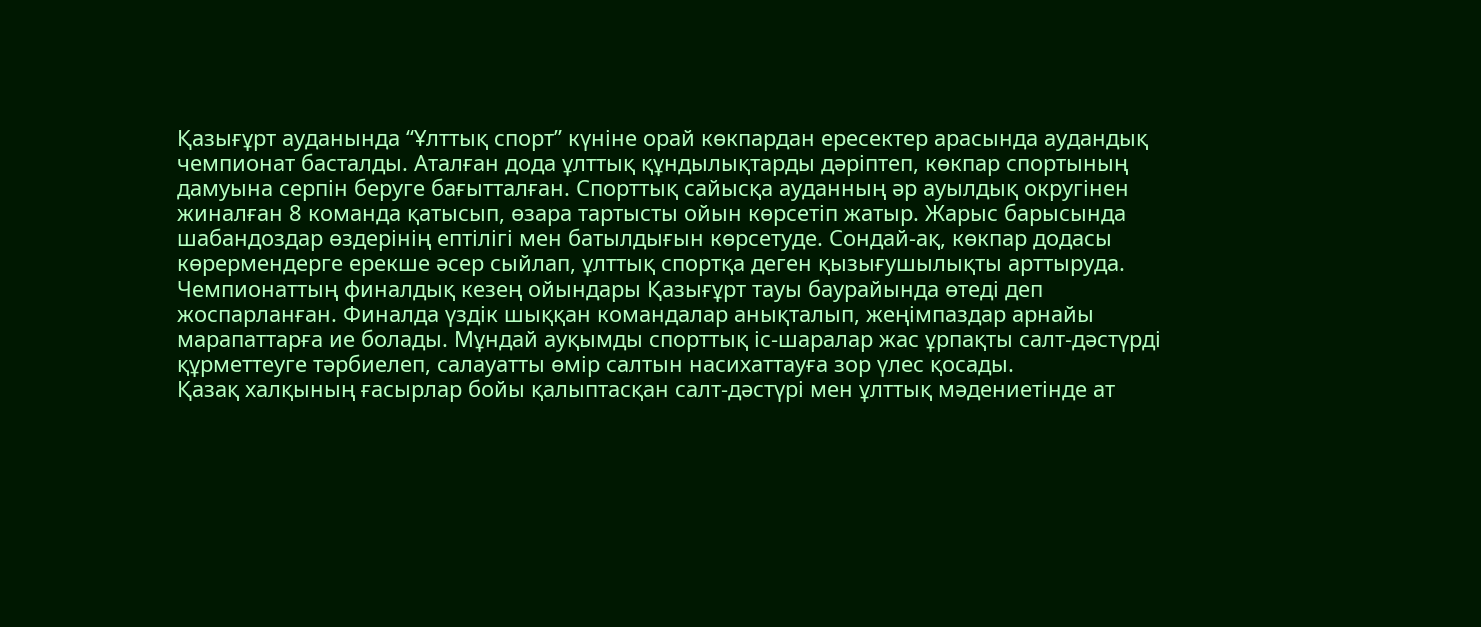Қазығұрт ауданында “Ұлттық спорт” күніне орай көкпардан ересектер арасында аудандық чемпионат басталды. Аталған дода ұлттық құндылықтарды дәріптеп, көкпар спортының дамуына серпін беруге бағытталған. Спорттық сайысқа ауданның әр ауылдық округінен жиналған 8 команда қатысып, өзара тартысты ойын көрсетіп жатыр. Жарыс барысында шабандоздар өздерінің ептілігі мен батылдығын көрсетуде. Сондай-ақ, көкпар додасы көрермендерге ерекше әсер сыйлап, ұлттық спортқа деген қызығушылықты арттыруда. Чемпионаттың финалдық кезең ойындары Қазығұрт тауы баурайында өтеді деп жоспарланған. Финалда үздік шыққан командалар анықталып, жеңімпаздар арнайы марапаттарға ие болады. Мұндай ауқымды спорттық іс-шаралар жас ұрпақты салт-дәстүрді құрметтеуге тәрбиелеп, салауатты өмір салтын насихаттауға зор үлес қосады.
Қазақ халқының ғасырлар бойы қалыптасқан салт-дәстүрі мен ұлттық мәдениетінде ат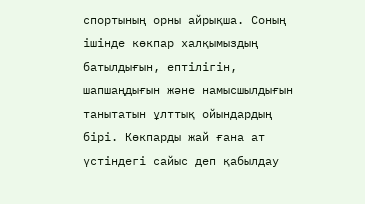спортының орны айрықша. Соның ішінде көкпар халқымыздың батылдығын, ептілігін, шапшаңдығын және намысшылдығын танытатын ұлттық ойындардың бірі. Көкпарды жай ғана ат үстіндегі сайыс деп қабылдау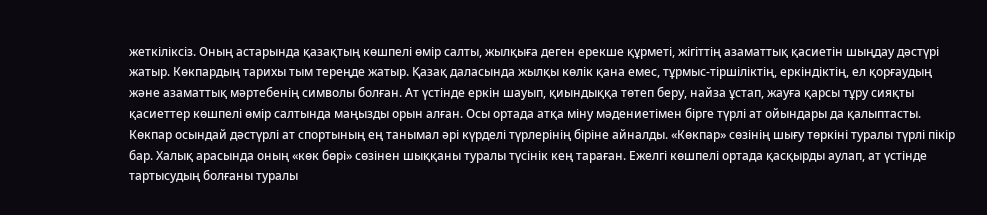жеткіліксіз. Оның астарында қазақтың көшпелі өмір салты, жылқыға деген ерекше құрметі, жігіттің азаматтық қасиетін шыңдау дәстүрі жатыр. Көкпардың тарихы тым тереңде жатыр. Қазақ даласында жылқы көлік қана емес, тұрмыс-тіршіліктің, еркіндіктің, ел қорғаудың және азаматтық мәртебенің символы болған. Ат үстінде еркін шауып, қиындыққа төтеп беру, найза ұстап, жауға қарсы тұру сияқты қасиеттер көшпелі өмір салтында маңызды орын алған. Осы ортада атқа міну мәдениетімен бірге түрлі ат ойындары да қалыптасты. Көкпар осындай дәстүрлі ат спортының ең танымал әрі күрделі түрлерінің біріне айналды. «Көкпар» сөзінің шығу төркіні туралы түрлі пікір бар. Халық арасында оның «көк бөрі» сөзінен шыққаны туралы түсінік кең тараған. Ежелгі көшпелі ортада қасқырды аулап, ат үстінде тартысудың болғаны туралы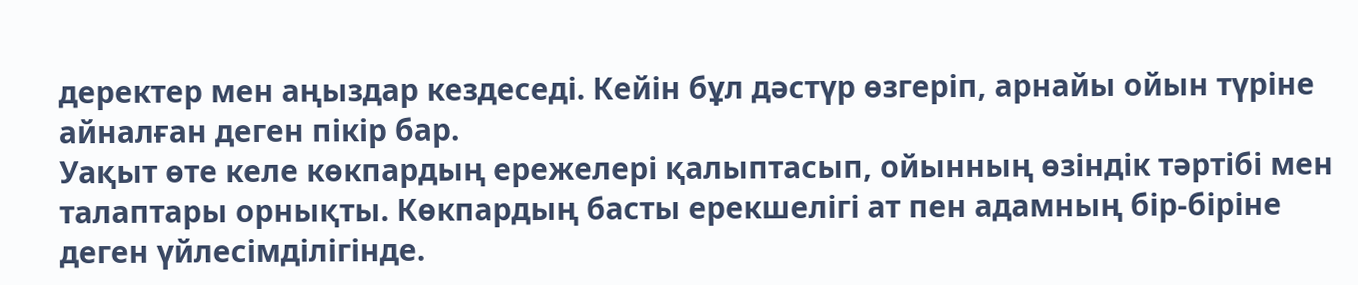деректер мен аңыздар кездеседі. Кейін бұл дәстүр өзгеріп, арнайы ойын түріне айналған деген пікір бар.
Уақыт өте келе көкпардың ережелері қалыптасып, ойынның өзіндік тәртібі мен талаптары орнықты. Көкпардың басты ерекшелігі ат пен адамның бір-біріне деген үйлесімділігінде.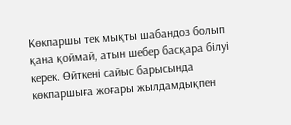Көкпаршы тек мықты шабандоз болып қана қоймай, атын шебер басқара білуі керек. Өйткені сайыс барысында көкпаршыға жоғары жылдамдықпен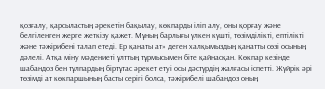қозғалу, қарсыластың әрекетін бақылау, көкпарды іліп алу, оны қорғау және белгіленген жерге жеткізу қажет. Мұның барлығы үлкен күшті, төзімділікті, ептілікті және тәжірибені талап етеді. Ер қанаты ат» деген халқымыздың қанатты сөзі осының дәлелі. Атқа міну мәдениеті ұлттың тұрмысымен біте қайнасқан. Көкпар кезінде шабандоз бен тұлпардың біртұтас әрекет етуі осы дәстүрдің жалғасы іспетті. Жүйрік әрі төзімді ат көкпаршының басты серігі болса, тәжірибелі шабандоз оның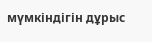мүмкіндігін дұрыс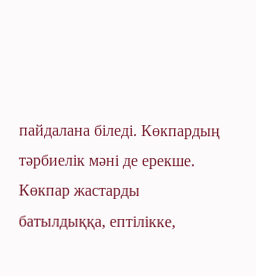пайдалана біледі. Көкпардың тәрбиелік мәні де ерекше. Көкпар жастарды батылдыққа, ептілікке,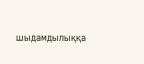шыдамдылыққа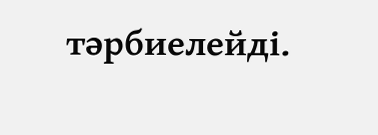тәрбиелейді.